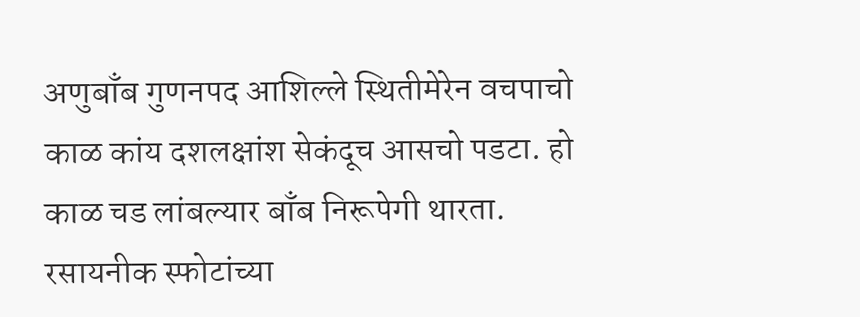अणुबाँब गुणनपद आशिल्ले स्थितीमेरेन वचपाचो काळ कांय दशलक्षांश सेकंदूच आसचो पडटा. हो काळ चड लांबल्यार बाँब निरूपेगी थारता. रसायनीक स्फोटांच्या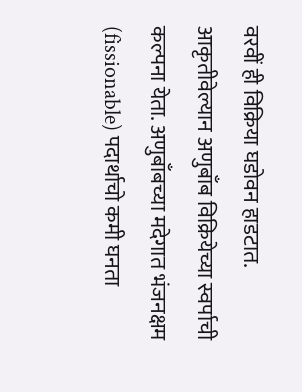वरवीं ही विक्रिया घडोवन हाडटात.
आकृतीवेल्यान अणुबाँब विक्रियेच्या स्वर्पाची कल्पना येता. अणुबाँबच्या मदेगात भंजनक्षम (fissionable) पदार्थाचो कमी घनता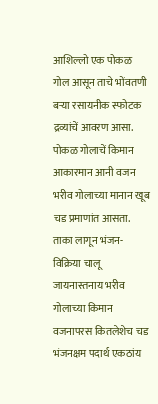आशिल्लो एक पोकळ गोल आसून ताचे भोंवतणी बऱ्या रसायनीक स्फोटक द्रव्यांचें आवरण आसा. पोकळ गोलाचें किमान आकारमान आनी वजन भरीव गोलाच्या मानान खूब चड प्रमाणांत आसता. ताका लागून भंजन- विक्रिया चालू जायनास्तनाय भरीव गोलाच्या किमान वजनापरस कितलेशेच चड भंजनक्षम पदार्थ एकठांय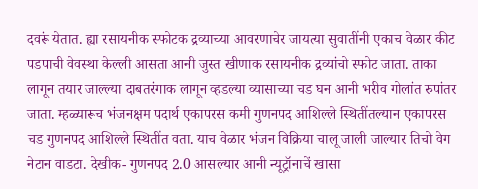दवरूं येतात. ह्या रसायनीक स्फोटक द्रव्याच्या आवरणाचेर जायत्या सुवातींनी एकाच वेळार कीट पडपाची वेवस्था केल्ली आसता आनी जुस्त खीणाक रसायनीक द्रव्यांचो स्फोट जाता. ताका लागून तयार जाल्ल्या दाबतरंगाक लागून व्हडल्या व्यासाच्या चड घन आनी भरीव गोलांत रुपांतर जाता. म्हळ्यारूच भंजनक्षम पदार्थ एकापरस कमी गुणनपद आशिल्ले स्थितींतल्यान एकापरस चड गुणनपद आशिल्ले स्थितींत वता. याच वेळार भंजन विक्रिया चालू जाली जाल्यार तिचो वेग नेटान वाडटा. देखीक- गुणनपद 2.0 आसल्यार आनी न्यूट्रॉनाचें खासा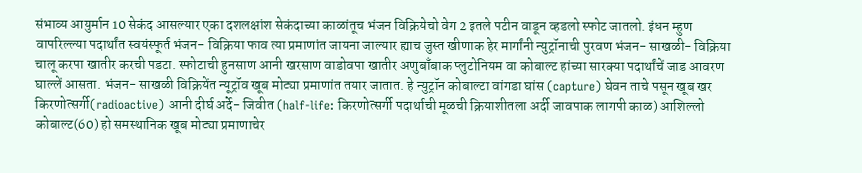संभाव्य आयुर्मान 10 सेकंद आसल्यार एका दशलक्षांश सेकंदाच्या काळांतूच भंजन विक्रियेचो वेग 2 इतले पटीन वाडून व्हडलो स्फोट जातलो. इंधन म्हुण वापरिल्ल्या पदार्थांत स्वयंस्फूर्त भंजन- विक्रिया फाव त्या प्रमाणांत जायना जाल्यार ह्याच जुस्त खीणाक हेर मार्गांनी न्युट्रॉनाची पुरवण भंजन- साखळी- विक्रिया चालू करपा खातीर करची पडटा. स्फोटाची हुनसाण आनी खरसाण वाडोवपा खातीर अणुबाँबाक प्लुटोनियम वा कोबाल्ट हांच्या सारक्या पदार्थांचें जाड आवरण घाल्लें आसता. भंजन- साखळी विक्रियेंत न्यूट्रॉव खूब मोट्या प्रमाणांत तयार जातात. हे न्युट्रॉन कोबाल्टा वांगडा घांस (capture) घेवन ताचे पसून खूब खर किरणोत्सर्गी(radioactive) आनी दीर्घ अर्दे- जिवीत (half-life: किरणोत्सर्गी पदार्थाची मूळची क्रियाशीतला अर्दी जावपाक लागपी काळ) आशिल्लो कोबाल्ट(60) हो समस्थानिक खूब मोट्या प्रमाणाचेर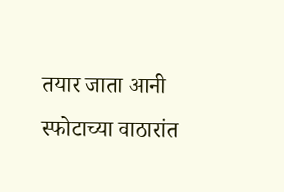तयार जाता आनी स्फोटाच्या वाठारांत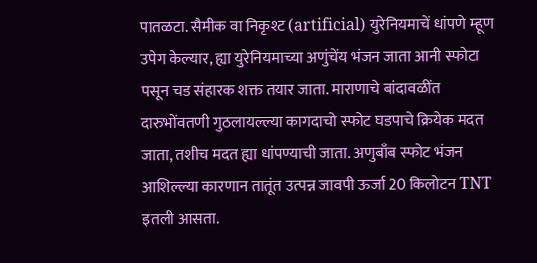पातळटा. सैमीक वा निकृश्ट (artificial) युरेनियमाचें धांपणे म्हूण उपेग केल्यार, ह्या युरेनियमाच्या अणुंचेंय भंजन जाता आनी स्फोटा पसून चड संहारक शक्त तयार जाता. माराणाचे बांदावळींत दारुभोंवतणी गुठलायल्ल्या कागदाचो स्फोट घडपाचे क्रियेक मदत जाता, तशीच मदत ह्या धांपण्याची जाता. अणुबाँब स्फोट भंजन आशिल्ल्या कारणान तातूंत उत्पन्न जावपी ऊर्जा 20 किलोटन TNT इतली आसता.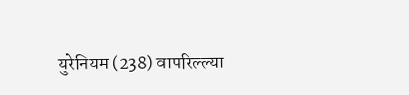युरेनियम (238) वापरिल्ल्या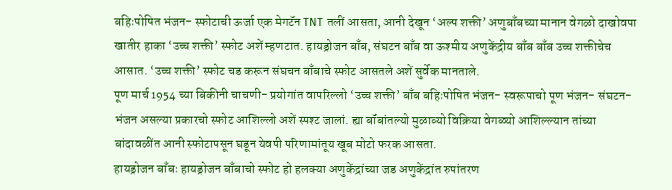बहिःपोषित भंजन- स्फोटाची ऊर्जा एक मेगटॅन TNT तलीं आसता, आनी देखून ‘अल्प शक्ती’ अणुबाँबच्या मानान वेगळो दाखोवपा खातीर हाका ‘उच्च शक्ती’ स्फोट अशें म्हणटात. हायड्रोजन बाँब, संघटन बाँब वा ऊश्मीय अणुकेंद्रीय बाँब बाँब उच्च शक्तीचेच आसात. ‘उच्च शक्ती’ स्फोट चड करून संघचन बाँबाचे स्फोट आसतले अशें सुर्वेक मानताले.
पूण मार्च 1954 च्या बिकीनी चाचणी- प्रयोगांत वापरिल्लो ‘उच्च शक्ती’ बाँब बहिःपोषित भंजन- स्वरूपाचो पूण भंजन- संघटन- भंजन असल्या प्रकारचो स्फोट आशिल्लो अशें स्पश्ट जालां. ह्या बॉंबांतल्यो मुळाव्यो विक्रिया वेगळ्यो आशिल्ल्यान तांच्या बांदावळींत आनी स्फोटापसून घडून येवपी परिणामांतूय खूब मोटो फरक आसता.
हायड्रोजन बाँबः हायड्रोजन बाँबाचो स्फोट हो हलक्या अणुकेंद्रांच्या जड अणुकेंद्रांत रुपांतरण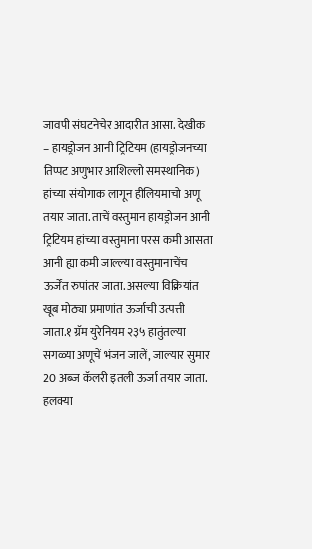जावपी संघटनेचेर आदारीत आसा. देखीक – हायड्रोजन आनी ट्रिटियम (हायड्रोजनच्या तिप्पट अणुभार आशिल्लो समस्थानिक) हांच्या संयोगाक लागून हीलियमाचो अणू तयार जाता. ताचें वस्तुमान हायड्रोजन आनी ट्रिटियम हांच्या वस्तुमाना परस कमी आसता आनी ह्या कमी जाल्ल्या वस्तुमानाचेंच ऊर्जेंत रुपांतर जाता. असल्या विक्रियांत खूब मोठ्या प्रमाणांत ऊर्जाची उत्पत्ती जाता.१ ग्रॅम युरेनियम २३५ हातुंतल्या सगळ्या अणूचें भंजन जालें, जाल्यार सुमार 20 अब्ज कॅलरी इतली ऊर्जा तयार जाता.
हलक्या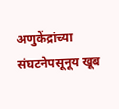अणुकेंद्रांच्या संघटनेपसूनूय खूब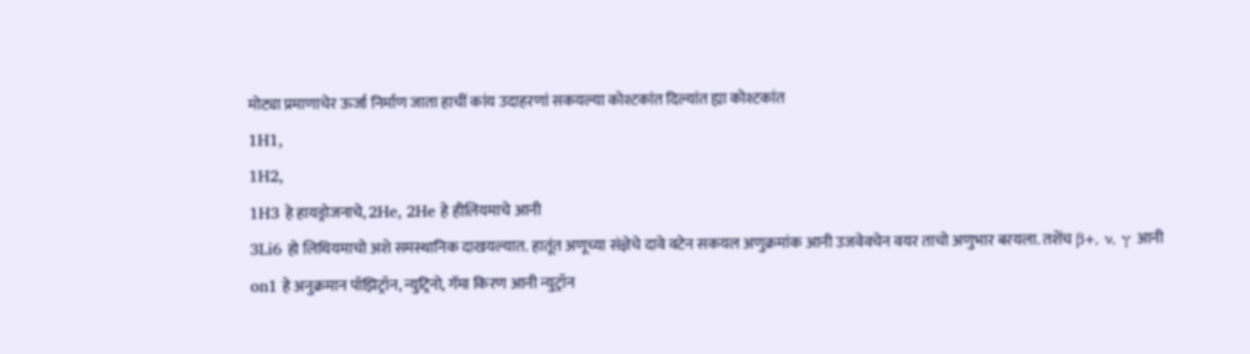मोट्या प्रमाणाचेर ऊर्जा निर्माण जाता हाचीं कांय उदाहरणां सकयल्या कोश्टकांत दिल्यांत ह्या कोश्टकांत
1H1,
1H2,
1H3 हे हायड्रोजनाचे, 2He, 2He हे हीलियमाचे आनी
3Li6 हो लिथियमाचो अशे समस्थानिक दाखयल्यात. हातूंत अणूच्या संज्ञेचे दावे वटेन सकयल अणुक्रमांक आनी उजवेवचेन वयर ताचो अणुभार बरयला. तशेंच β+, ν, γ आनी
on1 हे अनुक्रमान पॉझिट्रॉन, न्युट्रिनो, गॅमा किरण आनी न्युट्रॉन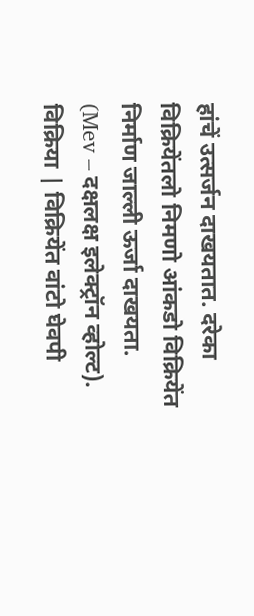हांचें उत्सर्जन दाखयतात. दरेका विक्रियेंतलो निमणो आंकडो विक्रियेंत निर्माण जाल्ली ऊर्जा दाखयता.
(Mev – दक्षलक्ष इलेक्ट्रॉन व्होल्ट).
विक्रिया | विक्रियेंत वांटो घेवपी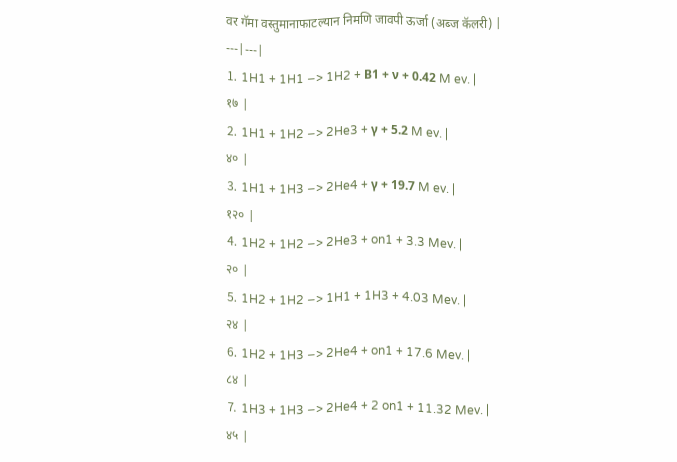वर गॅमा वस्तुमानाफाटल्यान निमणि जावपी ऊर्जा (अब्ज कॅलरी) |
---|---|
⒈ 1H1 + 1H1 −> 1H2 + Β1 + ν + 0.42 M ev. |
१७ |
⒉ 1H1 + 1H2 −> 2He3 + γ + 5.2 M ev. |
४० |
⒊ 1H1 + 1H3 −> 2He4 + γ + 19.7 M ev. |
१२० |
⒋ 1H2 + 1H2 −> 2He3 + on1 + 3.3 Mev. |
२० |
⒌ 1H2 + 1H2 −> 1H1 + 1H3 + 4.03 Mev. |
२४ |
⒍ 1H2 + 1H3 −> 2He4 + on1 + 17.6 Mev. |
८४ |
⒎ 1H3 + 1H3 −> 2He4 + 2 on1 + 11.32 Mev. |
४५ |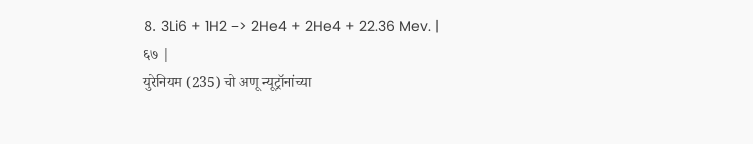⒏ 3Li6 + 1H2 −> 2He4 + 2He4 + 22.36 Mev. |
६७ |
युरेनियम (235) चो अणू न्यूट्रॉनांच्या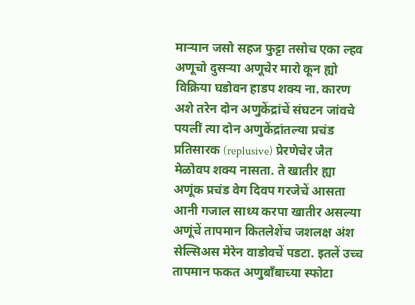माऱ्यान जसो सहज फुट्टा तसोच एका ल्हव अणूचो दुसऱ्या अणूचेर मारो कून ह्यो विक्रिया घडोवन हाडप शक्य ना. कारण अशे तरेन दोन अणुकेंद्रांचें संघटन जांवचे पयलीं त्या दोन अणुकेंद्रांतल्या प्रचंड प्रतिसारक (replusive) प्रेरणेचेर जैत मेळोवप शक्य नासता. ते खातीर ह्या अणूंक प्रचंड वेग दिवप गरजेचें आसता आनी गजाल साध्य करपा खातीर असल्या अणूंचें तापमान कितलेशेंच जशलक्ष अंश सेल्सिअस मेरेन वाडोवचें पडटा. इतलें उच्च तापमान फकत अणुबाँबाच्या स्फोटा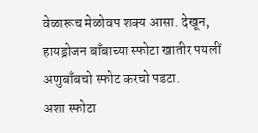वेळारूच मेळोवप शक्य आसा. देखून, हायड्रोजन बाँबाच्या स्फोटा खातीर पयलीं अणुबाँबचो स्फोट करचो पडटा.
अशा स्फोटा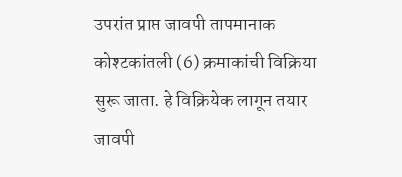उपरांत प्राप्त जावपी तापमानाक कोश्टकांतली (6) क्रमाकांची विक्रिया सुरू जाता. हे विक्रियेक लागून तयार जावपी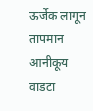ऊर्जेक लागून तापमान आनीकूय वाडटा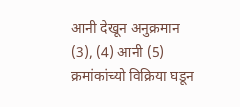आनी देखून अनुक्रमान (3), (4) आनी (5) क्रमांकांच्यो विक्रिया घडून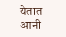येतात आनी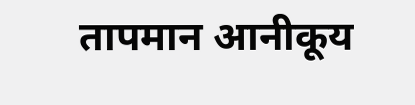तापमान आनीकूय